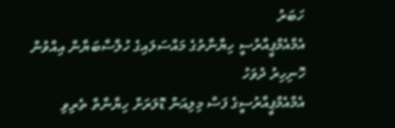ހަބަރު
އެމްއެމްޕީއާރުސީ ހިޔާނާތުގެ މައްސަލައިގެ ހުލާސާބަޔާން އިއްވުން ހޮނިހިރު ދުވަހު
އެމްއެމްޕީއާރުސީގެ ފަސް މިލިއަން ޑޮލަރަށް ހިޔާނާތް ތެރިވި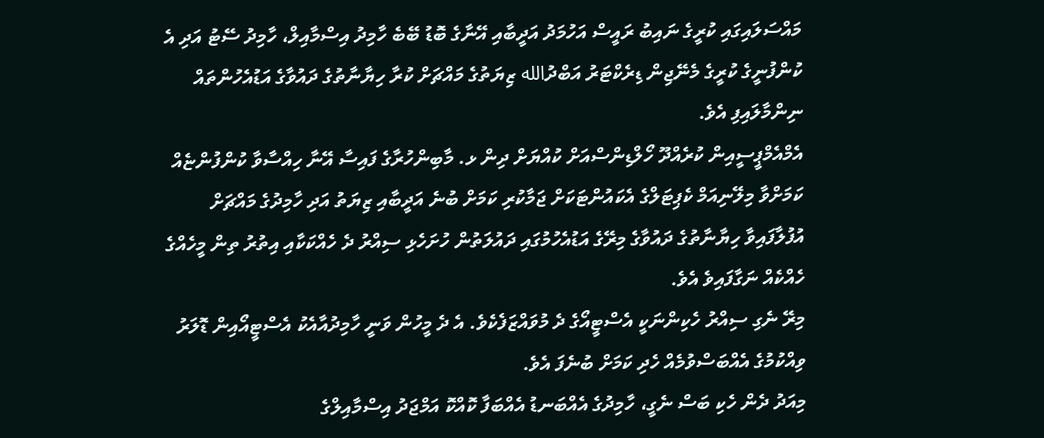މައްސަލައިގައި ކުރީގެ ނައިބު ރައީސް އަހުމަދު އަދީބާއި އޭނާގެ ބޮޑު ބޭބެ ހާމިދު އިސްމާއިލް، ހާމިދު ސޭޓު އަދި އެ ކުންފުނީގެ ކުރީގެ މެނޭޖިން ޑިރެކްޓަރު އަބްދުالله ޒިޔަތުގެ މައްޗަށް ކުރާ ހިޔާނާތުގެ ދައުވާގެ އަޑުއެހުންތައް ނިންމާލައިފި އެވެ.
އެމްއެމްޕީސީއިން ކުރެއްދޫ ހޯލްޑިންސްއަށް ކުއްޔަށް ދިން ޅ. މާބިންހުރާގެ ފައިސާ އޭނާ ހިއްސާވާ ކުންފުންޏެއް ކަމަށްވާ މިލޭނިއަމް ކެޕިޓަލްގެ އެކައުންޓަކަށް ޖަމާކުރި ކަމަށް ބުނެ އަދީބާއި ޒިޔަތު އަދި ހާމިދުގެ މައްޗަށް އުފުލާފައިވާ ހިޔާނާތުގެ ދައުވާގެ މިރޭގެ އަޑުއެހުމުގައި ދައުލަތުން ހުށަހެޅި ސިއްރު ދެ ހެއްކަކާއި އިތުރު ތިން މީހެއްގެ ހެއްކެއް ނަގާފައިވެ އެވެ.
މިރޭ ނެގި ސިއްރު ހެކިންނަކީ އެސްޓީއޯގެ ދެ މުވައްޒަފެކެވެ. އެ ދެ މީހުން ވަނީ ހާމިދުއާއެކު އެސްޓީއޯއިން ޑޮލަރު ވިއްކުމުގެ އެއްބަސްވުމެއް ހެދި ކަމަށް ބުނެފަ އެވެ.
މިއަދު ދެން ހެކި ބަސް ނެގީ، ހާމިދުގެ އެއްބަނޑު އެއްބަފާ ކޮއްކޮ އަމްޖަދު އިސްމާއިލްގެ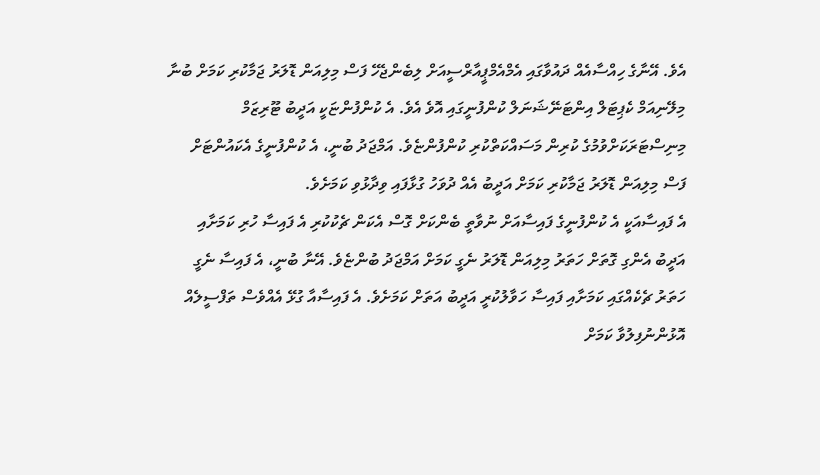އެވެ. އޭނާގެ ހިއްސާއެއް ދައުވާގައި އެމްއެމްޕީއާރްސީއަށް ލިބެންޖެހޭ ފަސް މިލިއަން ޑޮލަރު ޖަމާކުރި ކަމަށް ބުނާ މިލޭނިއަމް ކެޕިޓަލް އިންޓަނޭޝަނަލް ކުންފުނީގައި އޮވެ އެވެ. އެ ކުންފުންޏަކީ އަދީބު ޓޫރިޒަމް މިނިސްޓަރަކަށްވުމުގެ ކުރިން މަސައްކަތްކުރި ކުންފުންޏެވެ. އަމްޖަދު ބުނީ، އެ ކުންފުނީގެ އެކައުންޓަށް ފަސް މިލިއަން ޑޮލަރު ޖަމާކުރި ކަމަށް އަދީބު އެއް ދުވަހު ގުޅާފައި ވިދާޅުވި ކަމަށެވެ.
އެ ފައިސާއަކީ އެ ކުންފުނީގެ ފައިސާއަށް ނުވާތީ ބެންކަށް ގޮސް އެކަން ޗެކުކުރި އެ ފައިސާ ހުރި ކަމަށާއި އަދީބު އެންގި ގޮތަށް ހަތަރު މިލިއަން ޑޮލަރު ނެގީ ކަމަށް އަމްޖަދު ބުންޏެވެ. އޭނާ ބުނީ، އެ ފައިސާ ނެގީ ހަތަރު ޗެކެއްގައި ކަމަށާއި ފައިސާ ހަވާލުކުރީ އަދީބު އަތަށް ކަމަށެވެ. އެ ފައިސާއާ ގުޅޭ އެއްވެސް ތަފްސީލެއް އޮޅުންނުފިލުވާ ކަމަށް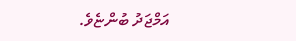އަމްޖަދު ބުންޏެވެ.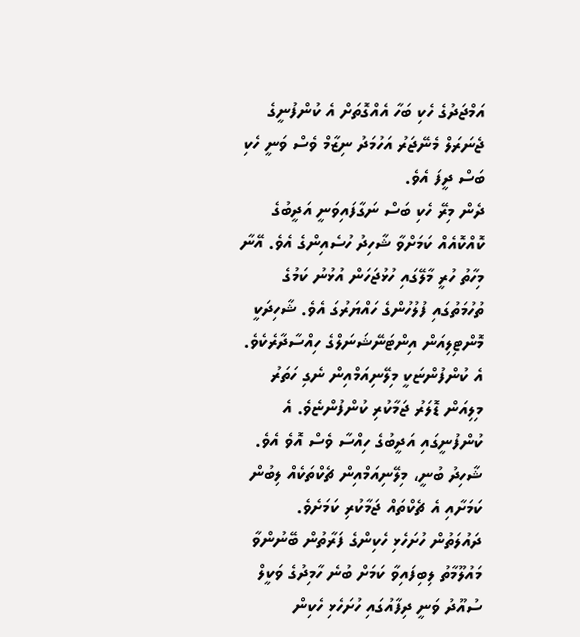އަމްޖަދުގެ ހެކި ބަހާ އެއްގޮތަށް އެ ކުންފުނީގެ ޖެނަރަލް މެނޭޖަރު އަހުމަދު ނިޒާމް ވެސް ވަނީ ހެކި ބަސް ދީފަ އެވެ.
ދެން މިރޭ ހެކި ބަސް ނަގާފައިވަނީ އަދީބުގެ ކޮއްކޮއެއް ކަމަށްވާ ޝާހިދު ހުސެއިންގެ އެވެ. އޭނާ މިހާތު ހުރީ މާލޭގައި ހުޅުޖަހަން އުޅުނު ކަމުގެ ތުހުމަތުގައި ފުލުހުންގެ ހައްޔަރުގަ އެވެ. ޝާހިދަކީ މޮންޓިލިއަން އިންޓަނޭޝަނަލްގެ ހިއްސާދާރެކެވެ. އެ ކުންފުންޏަކީ މިލޭނިއަމްއިން ނެގި ހަތަރު މިލިއަން ޑޮލަރު ޖަމާކުރި ކުންފުންޏެވެ. އެ ކުންފުނީގައި އަދީބުގެ ހިއްސާ ވެސް އޮވެ އެވެ. ޝާހިދު ބުނީ، މިލޭނިއަމްއިން ޗެކްތަކެއް ލިބުން ކަމަށާއި އެ ޗެކްތައް ޖަމާކުރި ކަމަށެވެ.
ދައުލަތުން ހުށަހެޅި ހެކިންގެ ފަރާތުން ބޭނުންވާ މައުލޫމާތު ލިބިފައިވާ ކަމަށް ބުނެ ހާމިދުގެ ވަކީލް ސުއޫދު ވަނީ ދިފާއުގައި ހުށަހެޅި ހެކިން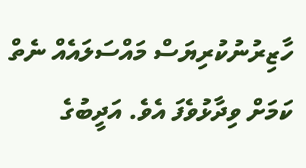ހާޒިރުނުކުރިޔަސް މައްސަލައެއް ނެތް ކަމަށް ވިދާޅުވެފަ އެވެ. އަދީބުގެ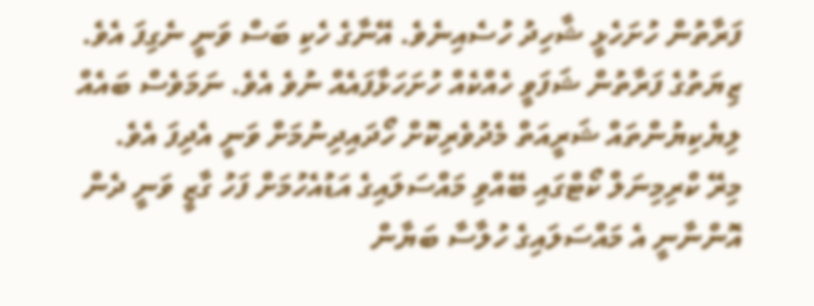ފަރާތުން ހުށަހެޅީ ޝާހިދު ހުސެއިނެވެ. އޭނާގެ ހެކި ބަސް ވަނީ ނެގިފަ އެވެ. ޒިޔަތުގެ ފަރާތުން ޝަފަވީ ހެއްކެއް ހުށަހަޅާފައެއް ނުވެ އެވެ. ނަމަވެސް ބައެއް ލިޔެކިޔުންތައް ޝަރީއަތް މެދުވެރިކޮށް ހޯދައިދިނުމަށް ވަނީ އެދިފަ އެވެ.
މިރޭ ކްރިމިނަލް ކޯޓްގައި ބޭއްވި މައްސަލައިގެ އަޑުއެހުމަށް ފަހު ގާޒީ ވަނީ ދެން އޮންނާނީ އެ މައްސަލައިގެ ހުލާސާ ބަޔާން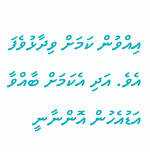އިއްވުން ކަމަށް ވިދާޅުވެފަ އެވެ. އަދި އެކަމަށް ބާއްވާ އަޑުއެހުން އޮންނާނީ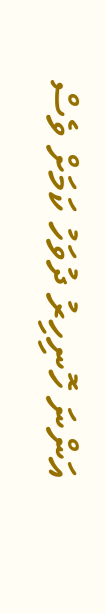އަންނަ ހޮނިހިރު ދުވަހު ކަމަށް ވެސް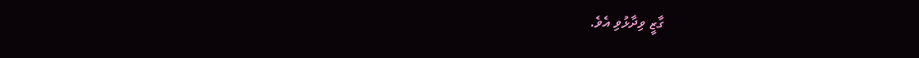ގާޒީ ވިދާޅުވި އެވެ.